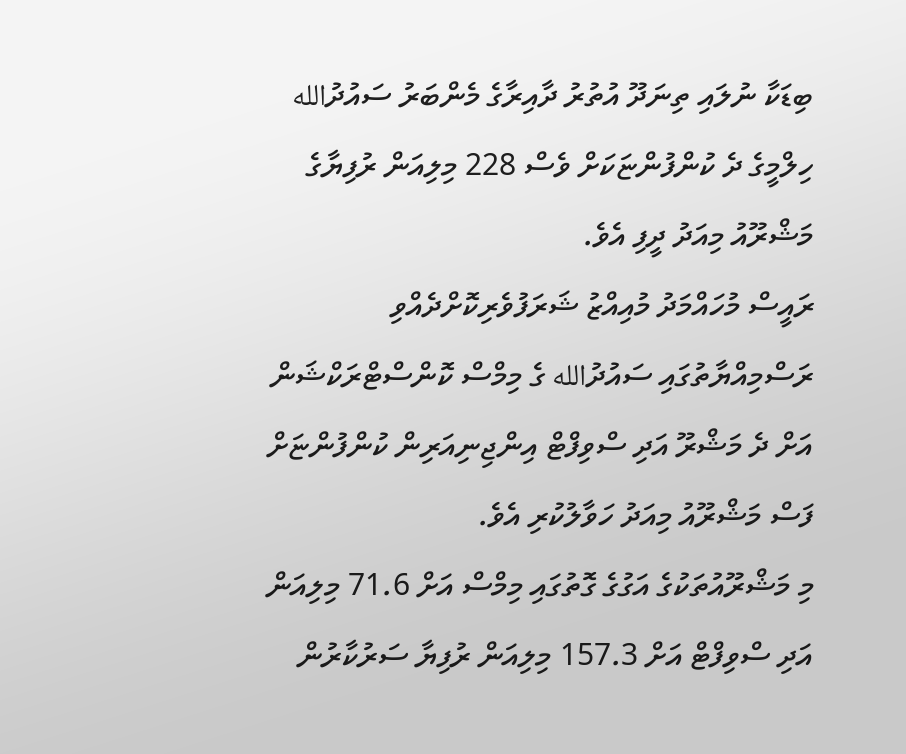ބިޑަކާ ނުލައި ތިނަދޫ އުތުރު ދާއިރާގެ މެންބަރު ސައުދުالله ހިލްމީގެ ދެ ކުންފުންޏަކަށް ވެސް 228 މިލިއަން ރުފިޔާގެ މަޝްރޫއު މިއަދު ދީފި އެވެ.
ރައީސް މުހައްމަދު މުއިއްޒު ޝަރަފުވެރިކޮށްދެއްވި ރަސްމިއްޔާތުގައި ސައުދުالله ގެ މިމްސް ކޮންސްޓްރަކްޝަން އަށް ދެ މަޝްރޫ އަދި ސްވިފްޓް އިންޖިނިއަރިން ކުންފުންޏަށް ފަސް މަޝްރޫއު މިއަދު ހަވާލުކުރި އެވެ.
މި މަޝްރޫއުތަކުގެ އަގުގެ ގޮތުގައި މިމްސް އަށް 71.6 މިލިއަން އަދި ސްވިފްޓް އަށް 157.3 މިލިއަން ރުފިޔާ ސަރުކާރުން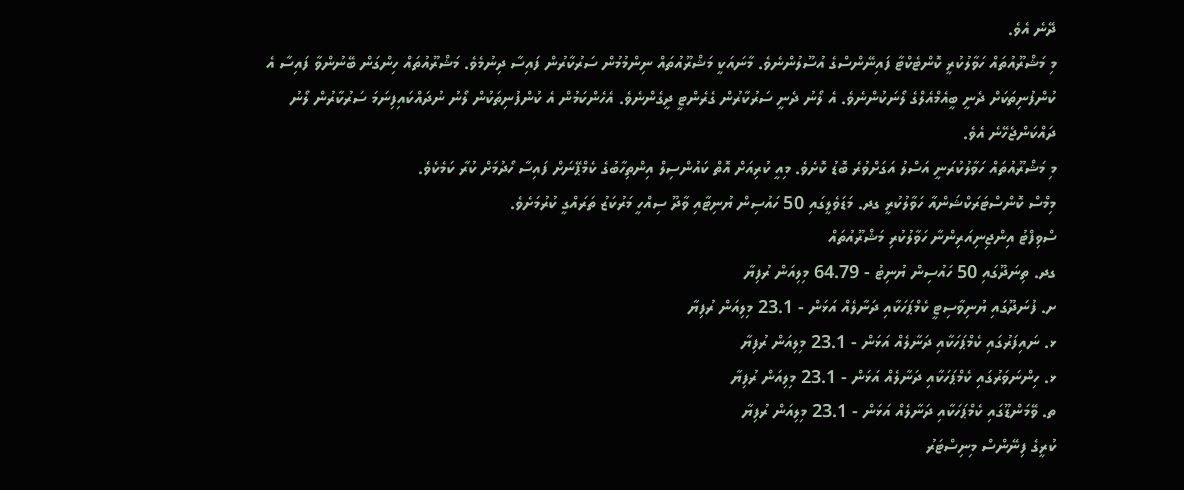ދޭނެ އެވެ.
މި މަޝްރޫއުތައް ހަވާލުކުރީ ކޮންޓެކްޓާ ފައިނޭންސްގެ އުސޫލުންނެވެ. މާނައަކީ މަޝްރޫއުތައް ނިންމުމުން ސަރުކާރުން ފައިސާ ދިނުމެވެ. މަޝްރޫއުތައް ހިންގަން ބޭނުންވާ ފައިސާ އެ ކުންފުނިތަކަށް ދެނީ ބީއެމްއެލްގެ ލޯނަކުންނެވެ. އެ ލޯނު ދެނީ ސަރުކާރުން ގެރެންޓީ ދީގެންނެވެ. އެހެންކަމުން އެ ކުންފުނިތަކުން ލޯނު ނުދައްކައިފިނަމަ ސަރުކާރުން ލޯނު ދައްކަންޖެހޭނެ އެވެ.
މި މަޝްރޫއުތައް ހަވާލުކުރަނީ އަސްލު އަގަށްވުރެ ބޮޑު ކޮށެވެ. މިއީ ކުރިއަށް އޮތް ކައުންސިލް އިންތިހާބުގެ ކެމްޕޭނަށް ފައިސާ ހޯދުމަށް ކުރާ ކަމެކެވެ.
މިމްސް ކޮންސްޓަރަކްޝަންއާ ހަވާލުކުރީ ގދ. މަޑަވެލީގައި 50 ހައުސިން ޔުނިޓާއި ވާދޫ ސިއްހީ މަރުކަޒު ތަރައްގީ ކުރުމަށެވެ.
ސްވިފްޓު އިންޖިނިއަރިންނާ ހަވާލުކުރި މަޝްރޫއުތައް
ގދ. ތިނަދޫގައި 50 ހައުސިން ޔުނިޓު - 64.79 މިލިއަން ރުފިޔާ
ށ. ފުނަދޫގައި ޔުނިވާސިޓީ ކެމްޕަހަކާއި ދަނާލެއް އަޅަން - 23.1 މިލިއަން ރުފިޔާ
ޅ. ނައިފަރުގައި ކެމްޕަހަކާއި ދަނާލެއް އަޅަން - 23.1 މިލިއަން ރުފިޔާ
ޅ. ހިންނަވަރުގައި ކެމްޕަހަކާއި ދަނާލެއް އަޅަން - 23.1 މިލިއަން ރުފިޔާ
ތ. ވޭމަންޑޫގައި ކެމްޕަހަކާއި ދަނާލެއް އަޅަން - 23.1 މިލިއަން ރުފިޔާ
ކުރީގެ ފިނޭންސް މިނިސްޓަރު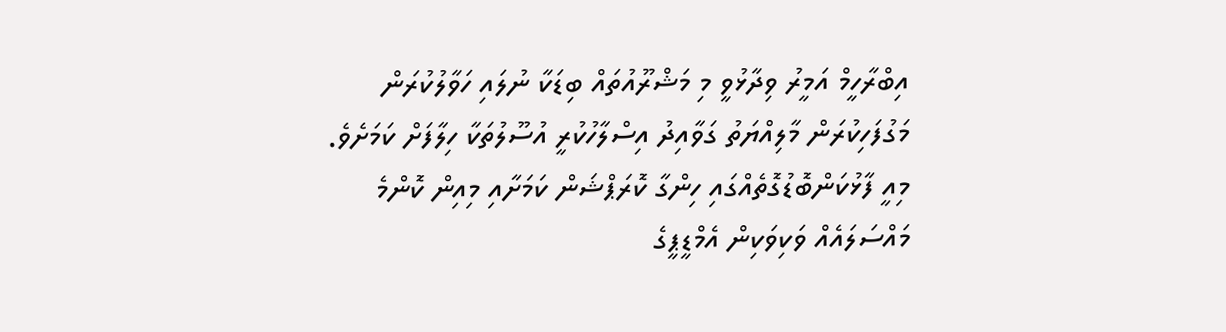އިބްރާހީމް އަމީރު ވިދާޅުވީ މި މަޝްރޫއުތައް ބިޑަކާ ނުލައި ހަވާލުކުރަން މަގުފަހިކުރަން މާލިއްޔަތު ގަވާއިދު އިސްލާހުކުރީ އުސޫލުތަކާ ހިލާފަށް ކަމަށެވެ. މިއީ ފާޅުކަންބޮޑުގޮތެއްގައި ހިންގާ ކޮރަޕްޝަން ކަމަށާއި މިއިން ކޮންމެ މައްސަލައެއް ވަކިވަކިން އެމްޑީޕީގެ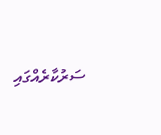ސަރުކާރެއްގައި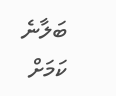ބަލާނެ ކަމަށް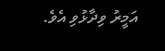އަމީރު ވިދާޅުވި އެވެ.